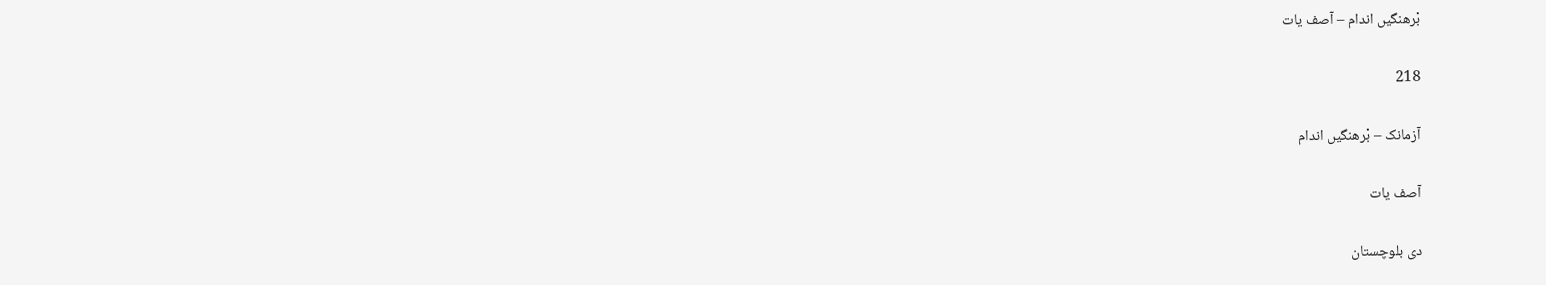بْرھنگیں اندام – آصف یات

218

آزمانک – بْرھنگیں اندام

آصف یات

دی بلوچستان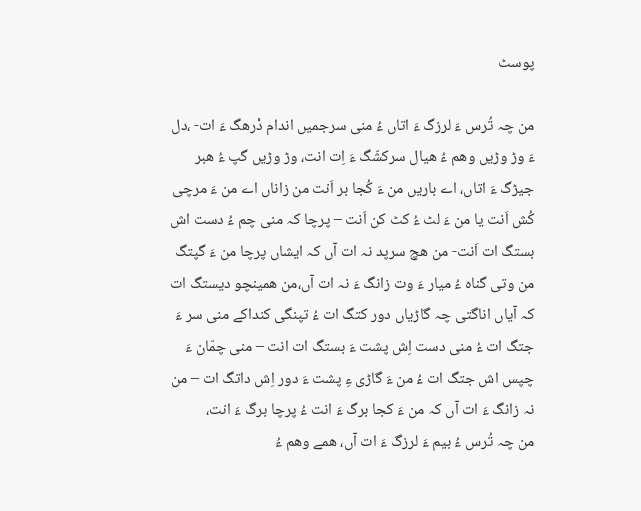پوسٹ

من چہ تُرس ءَ لرزگ ءَ اتاں ءُ منی سرجمیں اندام دْرهگ ءَ ات- ،دل ءَ وڑ وڑیں وهم ءُ هیال سرکشّگ ءَ اِت انت، وڑ وڑیں گپ ءُ هبر جیڑگ ءَ اتاں، اے باریں من ءَ کُجا بر اَنت من زاناں اے من ءَ مرچی کُش اَنت یا من ءَ لٹ ءُ کٹ کن اَنت – پرچا کہ منی چم ءُ دست اش بستگ ات اَنت- من ھچ سرپد نہ ات آں کہ ایشاں پرچا من ءَ گپتگ من وتی گناہ ءُ میار ءَ وت زانگ ءَ نہ ات آں،من همینچو دیستگ ات کہ آیاں اناگتی چہ گاڑیاں دور کتگ ات ءُ تپنگی کنداکے منی سر ءَ جتگ ات ءُ منی دست اِش پشت ءَ بستگ ات انت – منی چمّان ءَ چپس اش جتگ ات ءُ من ءَ گاڑی ءِ پشت ءَ دور اِش داتگ ات – من نہ زانگ ءَ ات آں کہ من ءَ کجا برگ ءَ انت ءُ پرچا برگ ءَ انت،
من چہ تُرس ءُ بیم ءَ لرزگ ءَ ات آں، همے وهم ءُ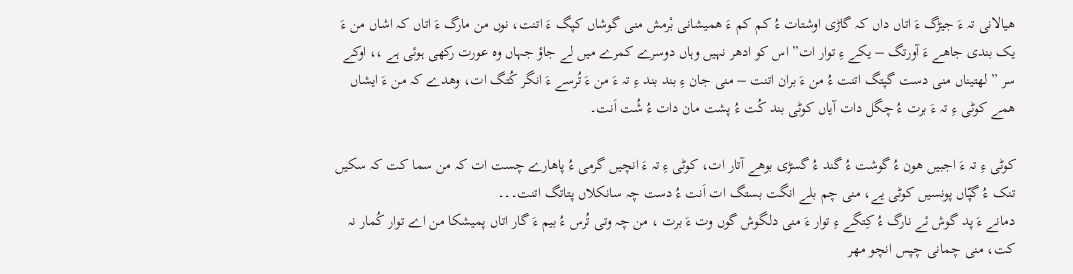هیالانی تہ ءَ جیڑگ ءَ اتاں داں کہ گاڑی اوشتات ءُ کم کم ءَ ھمیشانی بْرمش منی گوشاں کپگ ءَ اتنت، نوں من مارگ ءَ اتاں کہ اشاں من ءَ یک بندی جاھے ءَ آورتگ – یکے ءِ توار ات” اس کو ادهر نہیں وہاں دوسرے کمرے میں لے جاؤ جہاں وه عورت رکهی ہوئی ہے ،، اوکے سر ” لھتیناں منی دست گپتگ اتنت ءُ من ءَ بران اتنت – منی جان ءِ بند بند ءِ تہ ءَ من ءَ تُرسے ءَ انگر کُتگ ات، وھدے کہ من ءَ ایشاں ھمے کوٹی ءِ تہ ءَ برت ءُ چگل دات آیاں کوٹی بند کُت ءُ پشت مان دات ءُ شُت اَنت۔

کوٹی ءِ تہ ءَ اجبیں هون ءُ گوشت ءُ گند ءُ گسڑی بوهے آتار ات، کوٹی ءِ تہ ءَ انچیں گرمی ءُ پاهارے چست ات کہ من سما کت کہ سکیں تنک ءُ گپّاں پونسیں کوٹی یے، منی چم بلے انگت بستگ ات اَنت ءُ دست چہ سانکلاں پتاتگ اتنت۔۔۔
دمانے ءَ پد گوش ئے نارگ ءُ کِتگے ءِ توار ءَ منی دلگوش گوں وت ءَ برت ، من چہ وتی تُرس ءُ بیم ءَ گار اتاں پمیشکا من اے توار کُمار نہ کت، منی چمانی چپس انچو مهر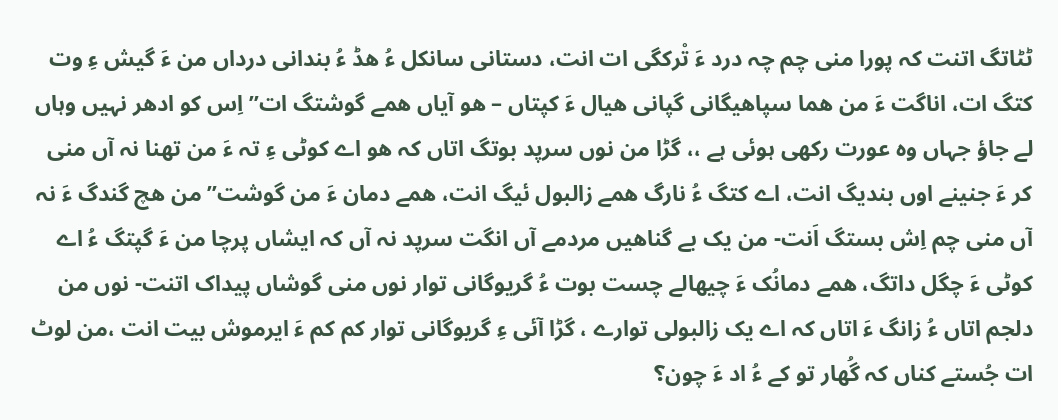ٹٹاتگ اتنت کہ پورا منی چم چہ درد ءَ تْرکگی ات انت، دستانی سانکل ءُ هڈ ءُ بندانی درداں من ءَ گیش ءِ وت کتگ ات، اناگت ءَ من هما سپاهیگانی گپانی هیال ءَ کپتاں – ھو آیاں ھمے گوشتگ ات” اِس کو ادهر نہیں وہاں لے جاؤ جہاں وه عورت رکهی ہوئی ہے ،، گڑا من نوں سرپد بوتگ اتاں کہ ھو اے کوٹی ءِ تہ ءَ من تھنا نہ آں منی کر ءَ جنینے اوں بندیگ انت، اے کتگ ءُ نارگ همے زالبول ئیگ انت، ھمے دمان ءَ من گوشت” من ھچ گندگ ءَ نہ آں منی چم اِش بستگ اَنت- من یک بے گناهیں مردمے آں انگت سرپد نہ آں کہ ایشاں پرچا من ءَ گپتگ ءُ اے کوٹی ءَ چگل داتگ، ھمے دمانُک ءَ چیھالے چست بوت ءُ گریوگانی توار نوں منی گوشاں پیداک اتنت- نوں من دلجم اتاں ءُ زانگ ءَ اتاں کہ اے یک زالبولی توارے ، گڑا آئی ءِ گریوگانی توار کم کم ءَ ایرموش بیت انت ،من لوٹ ات جُستے کناں کہ گُھار تو کے ءُ اد ءَ چون؟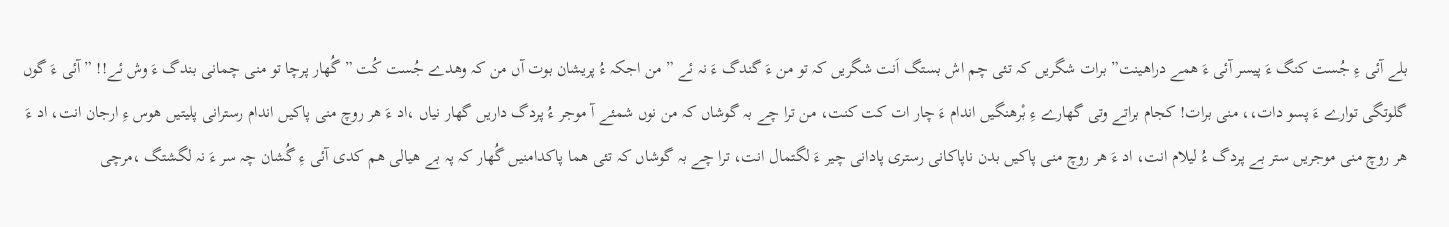بلے آئی ءِ جُست کنگ ءَ پیسر آئی ءَ ھمے دراھینت” برات شگریں کہ تئی چم اش بستگ اَنت شگریں کہ تو من ءَ گندگ ءَ نہ ئے ” من اجکہ ءُ پریشان بوت آں من کہ وھدے جُست کُت ” گُھار پرچا تو منی چمانی بندگ ءَ وش ئے!! ” آئی ءَ گوں گلوتگی توارے ءَ پسو دات،، منی برات! کجام براتے وتی گهارے ءِ بْرهنگیں اندام ءَ چار ات کت کنت، من ترا چے بہ گوشاں کہ من نوں شمئے آ موجر ءُ پردگ داریں گهار نیاں ،اد ءَ ھر روچ منی پاکیں اندام رسترانی پلیتیں هوس ءِ ارجان انت، اد ءَ هر روچ منی موجریں ستر بے پردگ ءُ لیلام انت، اد ءَ ھر روچ منی پاکیں بدن ناپاکانی رستری پادانی چیر ءَ لگتمال انت، ترا چے بہ گوشاں کہ تئی هما پاکدامنیں گُهار کہ پہ بے هیالی هم کدی آئی ءِ گُشان چہ سر ءَ نہ لگشتگ ،مرچی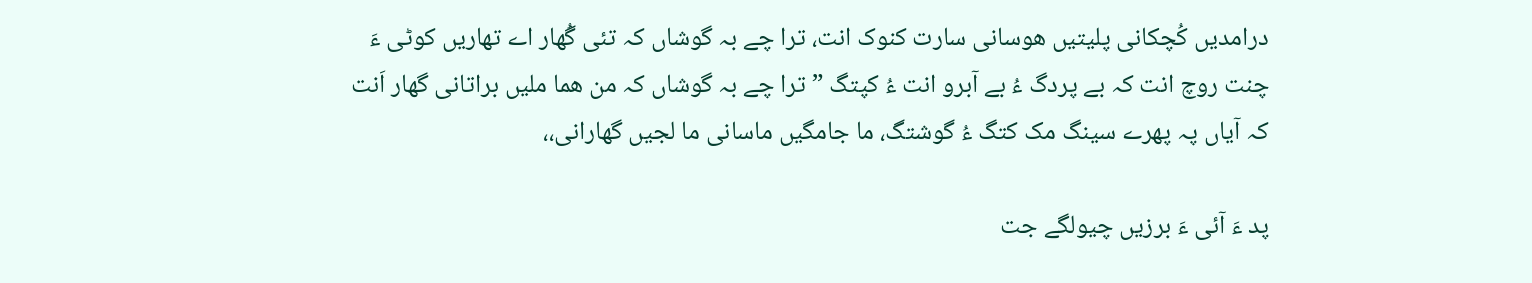درامدیں کُچکانی پلیتیں هوسانی سارت کنوک انت، ترا چے بہ گوشاں کہ تئی گُهار اے تهاریں کوٹی ءَ چنت روچ انت کہ بے پردگ ءُ بے آبرو انت ءُ کپتگ ” ترا چے بہ گوشاں کہ من هما ملیں براتانی گهار اَنت کہ آیاں پہ پهرے سینگ مک کتگ ءُ گوشتگ، ما جامگیں ماسانی ما لجیں گهارانی،،

پد ءَ آئی ءَ برزیں چیولگے جت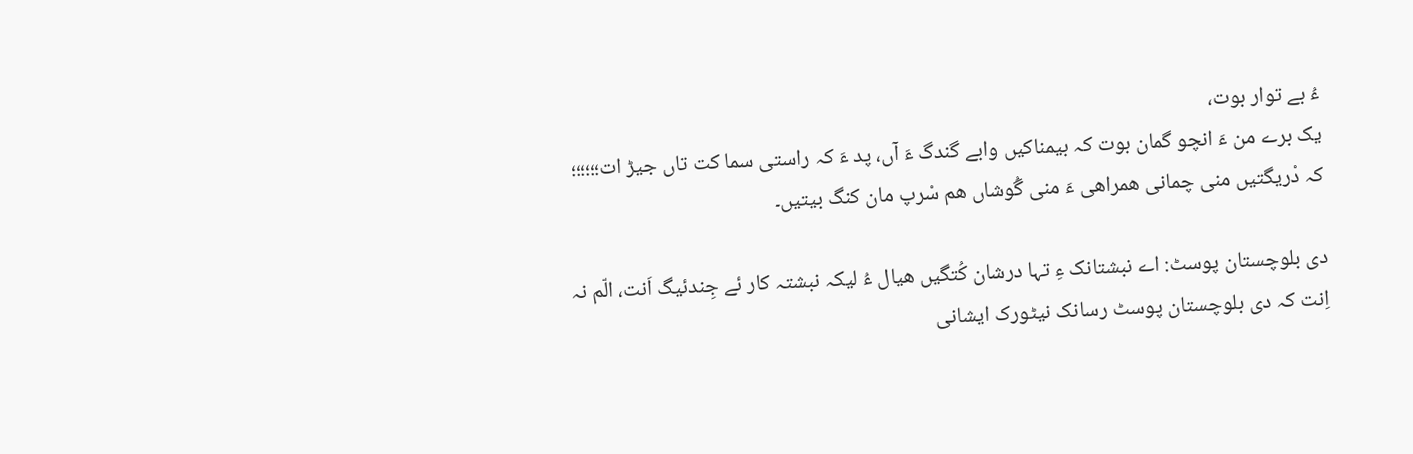ءُ بے توار بوت،
یک برے من ءَ انچو گمان بوت کہ بیمناکیں وابے گندگ ءَ آں، پد ءَ کہ راستی سما کت تاں جیڑ ات؛؛؛؛؛؛ کہ دْریگتیں منی چمانی همراهی ءَ منی گُوشاں هم سْرپ مان کنگ بیتیں۔

دی بلوچستان پوسٹ: اے نبشتانک ءِ تہا درشان کُتگیں ھیال ءُ لیکہ نبشتہ کار ئے جِندئیگ اَنت، الّم نہ اِنت کہ دی بلوچستان پوسٹ رسانک نیٹورک ایشانی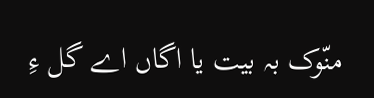منّوک بہ بیت یا اگاں اے گل ءِ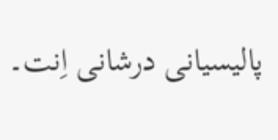پالیسیانی درشانی اِنت۔